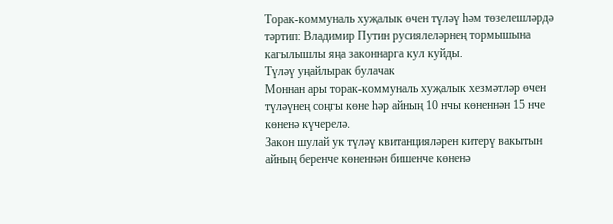Торак-коммуналь хуҗалык өчен түләү һәм төзелешләрдә тәртип: Владимир Путин русиялеләрнең тормышына кагылышлы яңа законнарга кул куйды.
Түләү уңайлырак булачак
Моннан ары торак-коммуналь хуҗалык хезмәтләр өчен түләүнең соңгы көне һәр айның 10 нчы көненнән 15 нче көненә күчерелә.
Закон шулай ук түләү квитанцияләрен китерү вакытын айның беренче көненнән бишенче көненә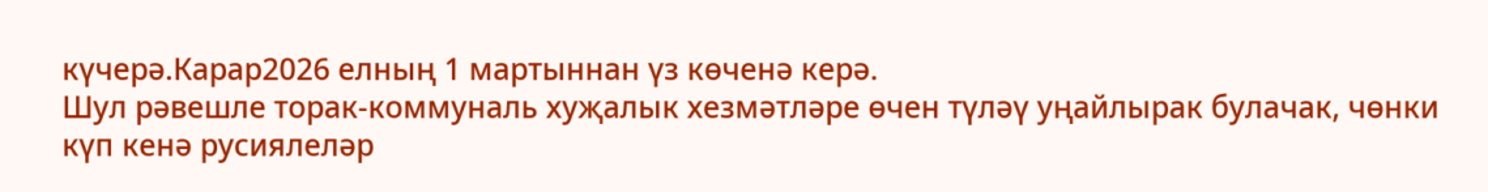күчерә.Карар2026 елның 1 мартыннан үз көченә керә.
Шул рәвешле торак-коммуналь хуҗалык хезмәтләре өчен түләү уңайлырак булачак, чөнки күп кенә русиялеләр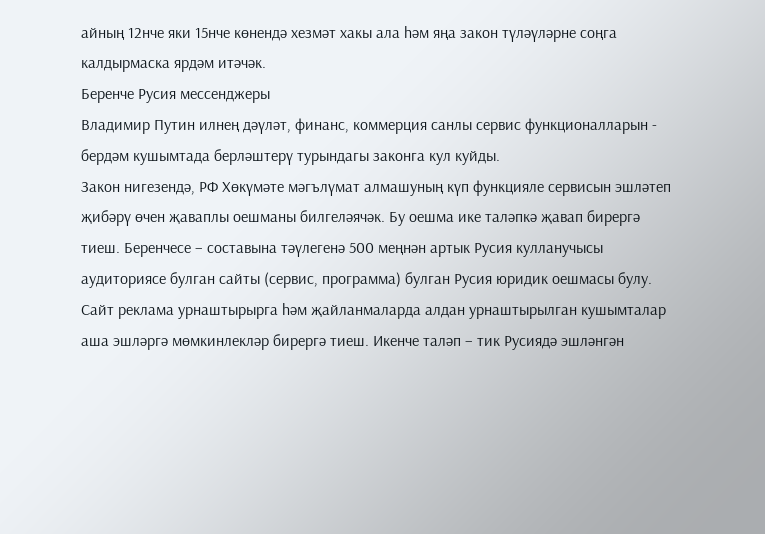айның 12нче яки 15нче көнендә хезмәт хакы ала һәм яңа закон түләүләрне соңга калдырмаска ярдәм итәчәк.
Беренче Русия мессенджеры
Владимир Путин илнең дәүләт, финанс, коммерция санлы сервис функционалларын - бердәм кушымтада берләштерү турындагы законга кул куйды.
Закон нигезендә, РФ Хөкүмәте мәгълүмат алмашуның күп функцияле сервисын эшләтеп җибәрү өчен җаваплы оешманы билгеләячәк. Бу оешма ике таләпкә җавап бирергә тиеш. Беренчесе – составына тәүлегенә 500 меңнән артык Русия кулланучысы аудиториясе булган сайты (сервис, программа) булган Русия юридик оешмасы булу. Сайт реклама урнаштырырга һәм җайланмаларда алдан урнаштырылган кушымталар аша эшләргә мөмкинлекләр бирергә тиеш. Икенче таләп – тик Русиядә эшләнгән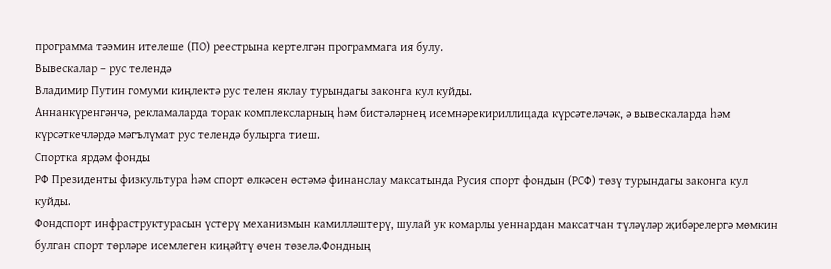программа тәэмин ителеше (ПО) реестрына кертелгән программага ия булу.
Вывескалар – рус телендә
Владимир Путин гомуми киңлектә рус телен яклау турындагы законга кул куйды.
Аннанкүренгәнчә, рекламаларда торак комплексларның һәм бистәләрнең исемнәрекириллицада күрсәтеләчәк, ә вывескаларда һәм күрсәткечләрдә мәгълүмат рус телендә булырга тиеш.
Спортка ярдәм фонды
РФ Президенты физкультура һәм спорт өлкәсен өстәмә финанслау максатында Русия спорт фондын (РСФ) төзү турындагы законга кул куйды.
Фондспорт инфраструктурасын үстерү механизмын камилләштерү, шулай ук комарлы уеннардан максатчан түләүләр җибәрелергә мөмкин булган спорт төрләре исемлеген киңәйтү өчен төзелә.Фондның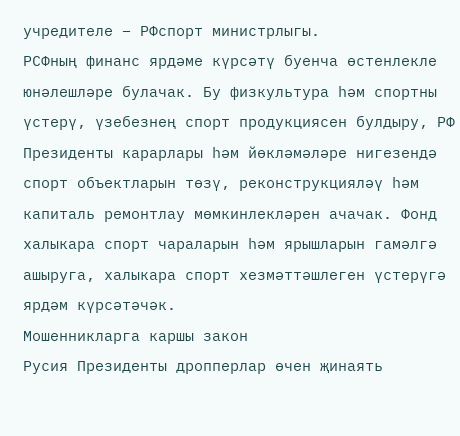учредителе – РФспорт министрлыгы.
РСФның финанс ярдәме күрсәтү буенча өстенлекле юнәлешләре булачак. Бу физкультура һәм спортны үстерү, үзебезнең спорт продукциясен булдыру, РФ Президенты карарлары һәм йөкләмәләре нигезендә спорт объектларын төзү, реконструкцияләү һәм капиталь ремонтлау мөмкинлекләрен ачачак. Фонд халыкара спорт чараларын һәм ярышларын гамәлгә ашыруга, халыкара спорт хезмәттәшлеген үстерүгә ярдәм күрсәтәчәк.
Мошенникларга каршы закон
Русия Президенты дропперлар өчен җинаять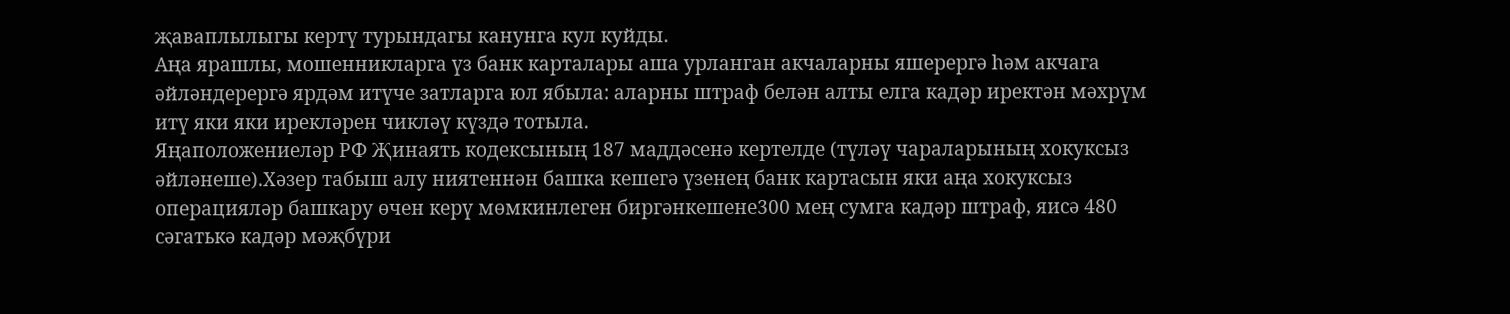җаваплылыгы кертү турындагы канунга кул куйды.
Аңа ярашлы, мошенникларга үз банк карталары аша урланган акчаларны яшерергә һәм акчага әйләндерергә ярдәм итүче затларга юл ябыла: аларны штраф белән алты елга кадәр иректән мәхрүм итү яки яки ирекләрен чикләү күздә тотыла.
Яңаположениеләр РФ Җинаять кодексының 187 маддәсенә кертелде (түләү чараларының хокуксыз әйләнеше).Хәзер табыш алу ниятеннән башка кешегә үзенең банк картасын яки аңа хокуксыз операцияләр башкару өчен керү мөмкинлеген биргәнкешене300 мең сумга кадәр штраф, яисә 480 сәгатькә кадәр мәҗбүри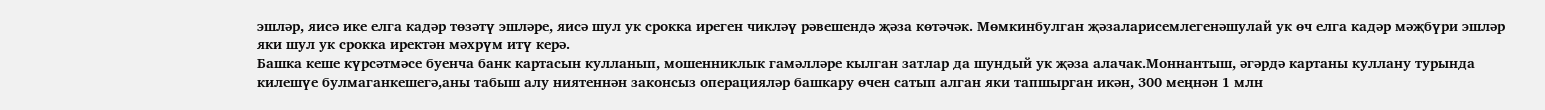эшләр, яисә ике елга кадәр төзәтү эшләре, яисә шул ук срокка иреген чикләү рәвешендә җәза көтәчәк. Мөмкинбулган җәзаларисемлегенәшулай ук өч елга кадәр мәҗбүри эшләр яки шул ук срокка иректән мәхрүм итү керә.
Башка кеше күрсәтмәсе буенча банк картасын кулланып, мошенниклык гамәлләре кылган затлар да шундый ук җәза алачак.Моннантыш, әгәрдә картаны куллану турында килешүе булмаганкешегә,аны табыш алу ниятеннән законсыз операцияләр башкару өчен сатып алган яки тапшырган икән, 300 меңнән 1 млн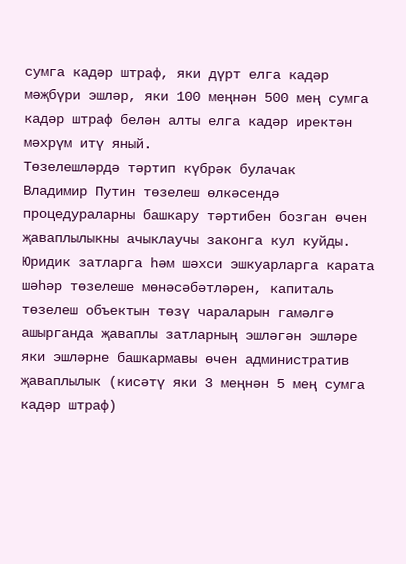сумга кадәр штраф, яки дүрт елга кадәр мәҗбүри эшләр, яки 100 меңнән 500 мең сумга кадәр штраф белән алты елга кадәр иректән мәхрүм итү яный.
Төзелешләрдә тәртип күбрәк булачак
Владимир Путин төзелеш өлкәсендә процедураларны башкару тәртибен бозган өчен җаваплылыкны ачыклаучы законга кул куйды.
Юридик затларга һәм шәхси эшкуарларга карата шәһәр төзелеше мөнәсәбәтләрен, капиталь төзелеш объектын төзү чараларын гамәлгә ашырганда җаваплы затларның эшләгән эшләре яки эшләрне башкармавы өчен административ җаваплылык (кисәтү яки 3 меңнән 5 мең сумга кадәр штраф)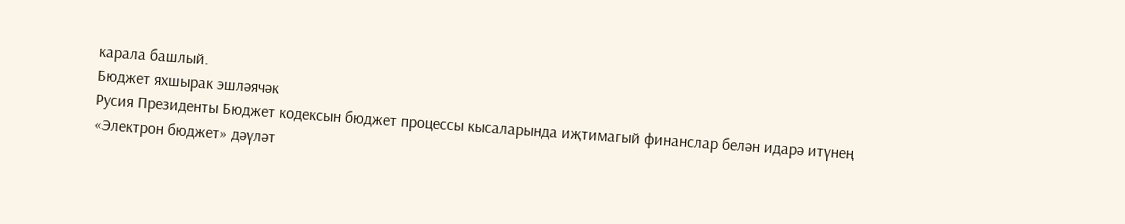карала башлый.
Бюджет яхшырак эшләячәк
Русия Президенты Бюджет кодексын бюджет процессы кысаларында иҗтимагый финанслар белән идарә итүнең «Электрон бюджет» дәүләт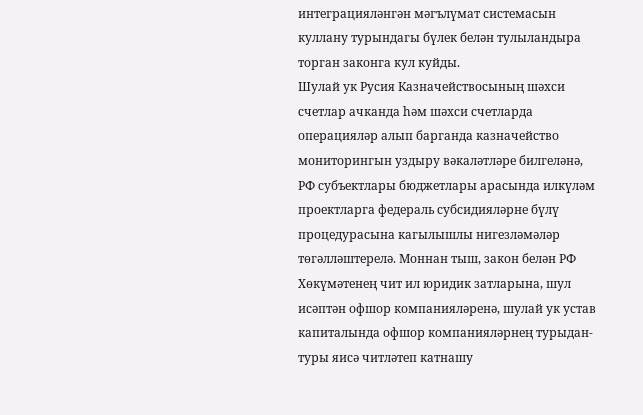интеграцияләнгән мәгълүмат системасын куллану турындагы бүлек белән тулыландыра торган законга кул куйды.
Шулай ук Русия Казначействосының шәхси счетлар ачканда һәм шәхси счетларда операцияләр алып барганда казначейство мониторингын уздыру вәкаләтләре билгеләнә, РФ субъектлары бюджетлары арасында илкүләм проектларга федераль субсидияләрне бүлү процедурасына кагылышлы нигезләмәләр төгәлләштерелә. Моннан тыш, закон белән РФ Хөкүмәтенең чит ил юридик затларына, шул исәптән офшор компанияләренә, шулай ук устав капиталында офшор компанияләрнең турыдан-туры яисә читләтеп катнашу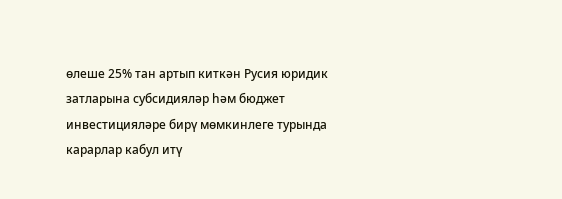өлеше 25% тан артып киткән Русия юридик затларына субсидияләр һәм бюджет инвестицияләре бирү мөмкинлеге турында карарлар кабул итү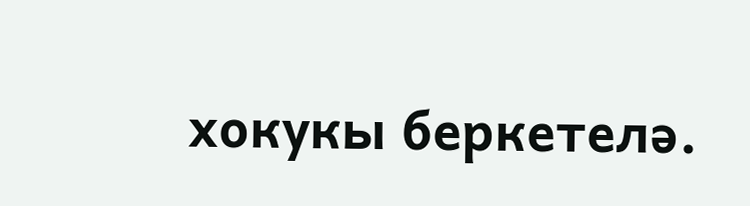хокукы беркетелә.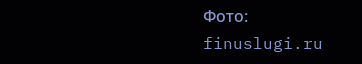Фото: finuslugi.ru